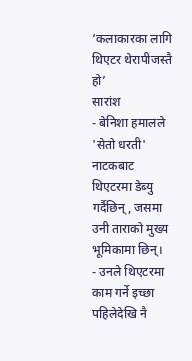‘कलाकारका लागि थिएटर थेरापीजस्तै हो’
सारांश
- बेनिशा हमालले 'सेतो धरती' नाटकबाट थिएटरमा डेब्यु गर्दैछिन्, जसमा उनी ताराको मुख्य भूमिकामा छिन्।
- उनले थिएटरमा काम गर्ने इच्छा पहिलेदेखि नै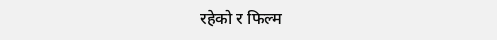रहेको र फिल्म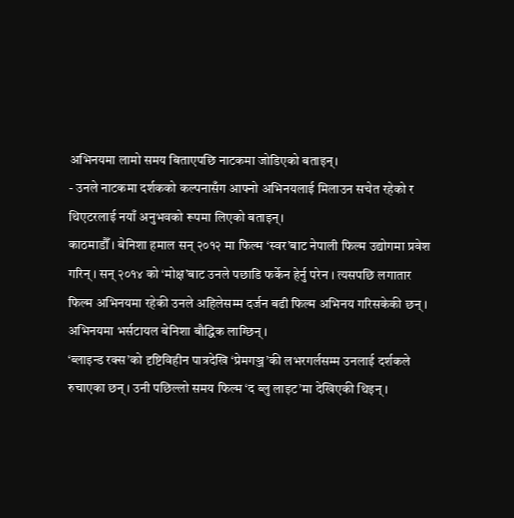अभिनयमा लामो समय बिताएपछि नाटकमा जोडिएको बताइन्।
- उनले नाटकमा दर्शकको कल्पनासँग आफ्नो अभिनयलाई मिलाउन सचेत रहेको र थिएटरलाई नयाँ अनुभवको रूपमा लिएको बताइन्।
काठमाडौँ । बेनिशा हमाल सन् २०१२ मा फिल्म ‘स्वर’बाट नेपाली फिल्म उद्योगमा प्रवेश गरिन् । सन् २०१४ को ‘मोक्ष’बाट उनले पछाडि फर्केन हेर्नु परेन । त्यसपछि लगातार फिल्म अभिनयमा रहेकी उनले अहिलेसम्म दर्जन बढी फिल्म अभिनय गरिसकेकी छन् । अभिनयमा भर्सटायल बेनिशा बौद्धिक लाग्छिन् ।
‘ब्लाइन्ड रक्स’को दृष्टिविहीन पात्रदेखि ‘प्रेमगञ्ज’की लभरगर्लसम्म उनलाई दर्शकले रुचाएका छन् । उनी पछिल्लो समय फिल्म ‘द ब्लु लाइट’मा देखिएकी थिइन् ।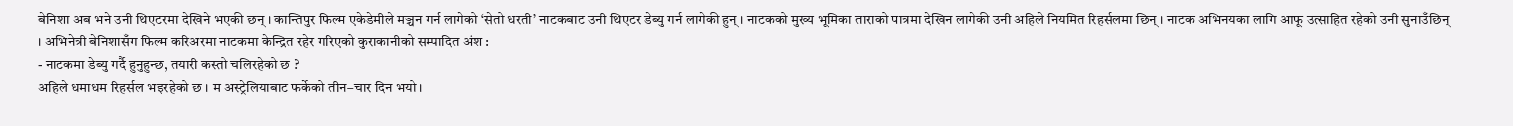बेनिशा अब भने उनी थिएटरमा देखिने भएकी छन् । कान्तिपुर फिल्म एकेडेमीले मञ्चन गर्न लागेको ‘सेतो धरती’ नाटकबाट उनी थिएटर डेब्यु गर्न लागेकी हुन् । नाटकको मुख्य भूमिका ताराको पात्रमा देखिन लागेकी उनी अहिले नियमित रिहर्सलमा छिन् । नाटक अभिनयका लागि आफू उत्साहित रहेको उनी सुनाउँछिन् । अभिनेत्री बेनिशासँग फिल्म करिअरमा नाटकमा केन्द्रित रहेर गरिएको कुराकानीको सम्पादित अंश :
- नाटकमा डेब्यु गर्दै हुनुहुन्छ, तयारी कस्तो चलिरहेको छ ?
अहिले धमाधम रिहर्सल भइरहेको छ । म अस्ट्रेलियाबाट फर्केको तीन–चार दिन भयो ।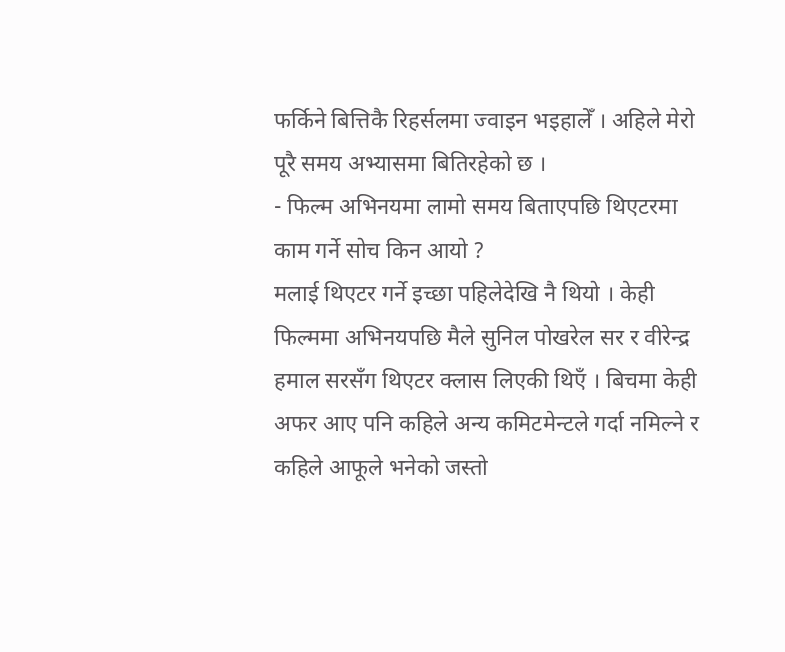फर्किने बित्तिकै रिहर्सलमा ज्वाइन भइहालेँ । अहिले मेरो पूरै समय अभ्यासमा बितिरहेको छ ।
- फिल्म अभिनयमा लामो समय बिताएपछि थिएटरमा काम गर्ने सोच किन आयो ?
मलाई थिएटर गर्ने इच्छा पहिलेदेखि नै थियो । केही फिल्ममा अभिनयपछि मैले सुनिल पोखरेल सर र वीरेन्द्र हमाल सरसँग थिएटर क्लास लिएकी थिएँ । बिचमा केही अफर आए पनि कहिले अन्य कमिटमेन्टले गर्दा नमिल्ने र कहिले आफूले भनेको जस्तो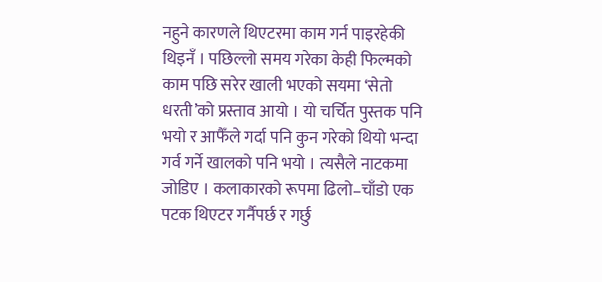नहुने कारणले थिएटरमा काम गर्न पाइरहेकी थिइनँ । पछिल्लो समय गरेका केही फिल्मको काम पछि सरेर खाली भएको सयमा ‘सेतो धरती’को प्रस्ताव आयो । यो चर्चित पुस्तक पनि भयो र आफैँले गर्दा पनि कुन गरेको थियो भन्दा गर्व गर्ने खालको पनि भयो । त्यसैले नाटकमा जोडिए । कलाकारको रूपमा ढिलो–चाँडो एक पटक थिएटर गर्नैपर्छ र गर्छु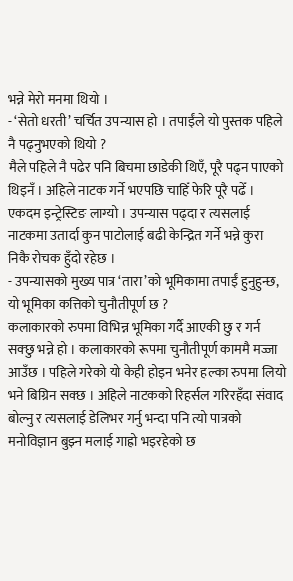भन्ने मेरो मनमा थियो ।
- ‘सेतो धरती’ चर्चित उपन्यास हो । तपाईंले यो पुस्तक पहिले नै पढ्नुभएको थियो ?
मैले पहिले नै पढेर पनि बिचमा छाडेकी थिएँ, पूरै पढ्न पाएको थिइनँ । अहिले नाटक गर्ने भएपछि चाहिँ फेरि पूरै पढेँ । एकदम इन्ट्रेस्टिङ लाग्यो । उपन्यास पढ्दा र त्यसलाई नाटकमा उतार्दा कुन पाटोलाई बढी केन्द्रित गर्ने भन्ने कुरा निकै रोचक हुँदो रहेछ ।
- उपन्यासको मुख्य पात्र ‘तारा’को भूमिकामा तपाईं हुनुहुन्छ, यो भूमिका कत्तिको चुनौतीपूर्ण छ ?
कलाकारको रुपमा विभिन्न भूमिका गर्दै आएकी छु र गर्न सक्छु भन्ने हो । कलाकारको रूपमा चुनौतीपूर्ण काममै मज्जा आउँछ । पहिले गरेको यो केही होइन भनेर हल्का रुपमा लियो भने बिग्रिन सक्छ । अहिले नाटकको रिहर्सल गरिरहँदा संवाद बोल्नु र त्यसलाई डेलिभर गर्नु भन्दा पनि त्यो पात्रको मनोविज्ञान बुझ्न मलाई गाह्रो भइरहेको छ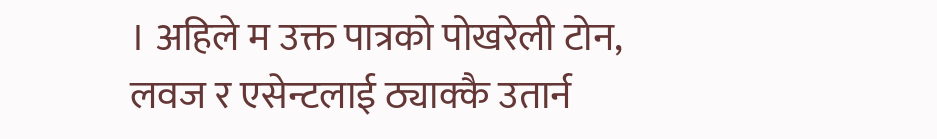। अहिले म उक्त पात्रको पोखरेली टोन, लवज र एसेन्टलाई ठ्याक्कै उतार्न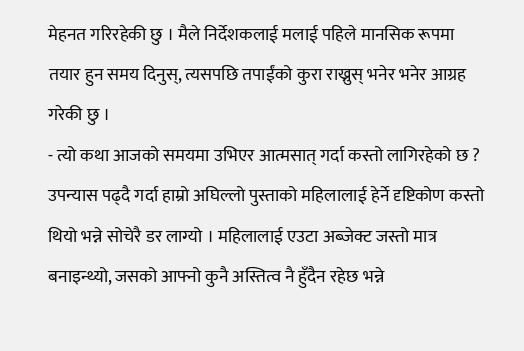मेहनत गरिरहेकी छु । मैले निर्देशकलाई मलाई पहिले मानसिक रूपमा तयार हुन समय दिनुस्, त्यसपछि तपाईंको कुरा राख्नुस् भनेर भनेर आग्रह गरेकी छु ।
- त्यो कथा आजको समयमा उभिएर आत्मसात् गर्दा कस्तो लागिरहेको छ ?
उपन्यास पढ्दै गर्दा हाम्रो अघिल्लो पुस्ताको महिलालाई हेर्ने दृष्टिकोण कस्तो थियो भन्ने सोचेरै डर लाग्यो । महिलालाई एउटा अब्जेक्ट जस्तो मात्र बनाइन्थ्यो, जसको आफ्नो कुनै अस्तित्व नै हुँदैन रहेछ भन्ने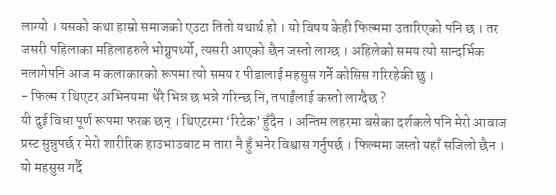लाग्यो । यसको कथा हाम्रो समाजको एउटा तितो यथार्थ हो । यो विषय केही फिल्ममा उतारिएको पनि छ । तर जसरी पहिलाका महिलाहरुले भोग्नुपर्थ्यो, त्यसरी आएको छैन जस्तो लाग्छ । अहिलेको समय त्यो सान्दर्भिक नलागेपनि आज म कलाकारको रूपमा त्यो समय र पीडालाई महसुस गर्ने कोसिस गरिरहेकी छु ।
- फिल्म र थिएटर अभिनयमा धेरै भिन्न छ भन्ने गरिन्छ नि, तपाईंलाई कस्तो लाग्दैछ ?
यी दुई विधा पूर्ण रूपमा फरक छन् । थिएटरमा ‘रिटेक’ हुँदैन । अन्तिम लहरमा बसेका दर्शकले पनि मेरो आवाज प्रस्ट सुन्नुपर्छ र मेरो शारीरिक हाउभाउबाट म तारा नै हुँ भनेर विश्वास गर्नुपर्छ । फिल्ममा जस्तो यहाँ सजिलो छैन । यो महसुस गर्दै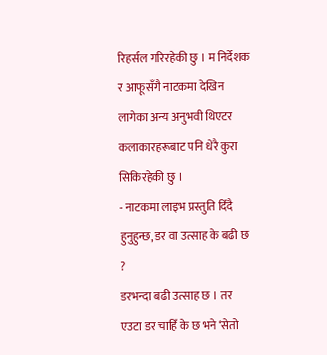रिहर्सल गरिरहेकी छु । म निर्देशक र आफूसँगै नाटकमा देखिन लागेका अन्य अनुभवी थिएटर कलाकारहरूबाट पनि धेरै कुरा सिकिरहेकी छु ।
- नाटकमा लाइभ प्रस्तुति दिँदै हुनुहुन्छ, डर वा उत्साह के बढी छ ?
डरभन्दा बढी उत्साह छ । तर एउटा डर चाहिँ के छ भने ‘सेतो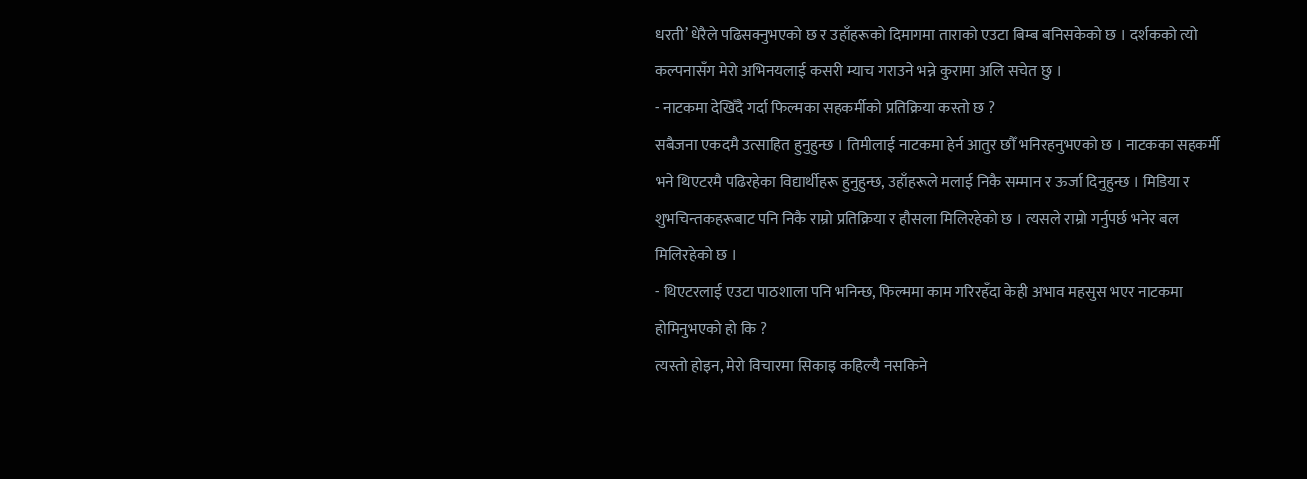धरती’ धेरैले पढिसक्नुभएको छ र उहाँहरूको दिमागमा ताराको एउटा बिम्ब बनिसकेको छ । दर्शकको त्यो कल्पनासँग मेरो अभिनयलाई कसरी म्याच गराउने भन्ने कुरामा अलि सचेत छु ।
- नाटकमा देखिँदै गर्दा फिल्मका सहकर्मीको प्रतिक्रिया कस्तो छ ?
सबैजना एकदमै उत्साहित हुनुहुन्छ । तिमीलाई नाटकमा हेर्न आतुर छौँ भनिरहनुभएको छ । नाटकका सहकर्मी भने थिएटरमै पढिरहेका विद्यार्थीहरू हुनुहुन्छ, उहाँहरूले मलाई निकै सम्मान र ऊर्जा दिनुहुन्छ । मिडिया र शुभचिन्तकहरूबाट पनि निकै राम्रो प्रतिक्रिया र हौसला मिलिरहेको छ । त्यसले राम्रो गर्नुपर्छ भनेर बल मिलिरहेको छ ।
- थिएटरलाई एउटा पाठशाला पनि भनिन्छ, फिल्ममा काम गरिरहँदा केही अभाव महसुस भएर नाटकमा होमिनुभएको हो कि ?
त्यस्तो होइन, मेरो विचारमा सिकाइ कहिल्यै नसकिने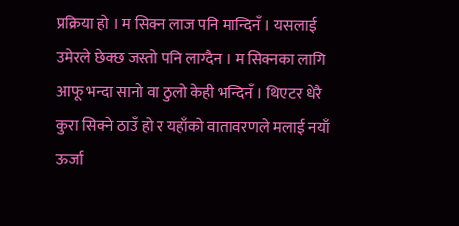प्रक्रिया हो । म सिक्न लाज पनि मान्दिनँ । यसलाई उमेरले छेक्छ जस्तो पनि लाग्दैन । म सिक्नका लागि आफू भन्दा सानो वा ठुलो केही भन्दिनँ । थिएटर धेरै कुरा सिक्ने ठाउँ हो र यहाँको वातावरणले मलाई नयाँ ऊर्जा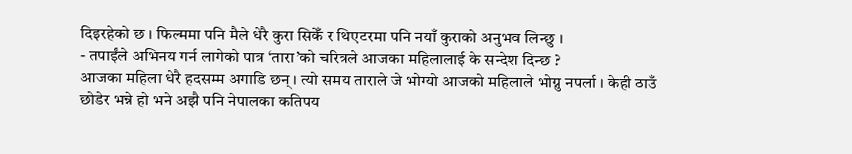दिइरहेको छ । फिल्ममा पनि मैले धेरै कुरा सिकेँ र थिएटरमा पनि नयाँ कुराको अनुभव लिन्छु ।
- तपाईंले अभिनय गर्न लागेको पात्र ‘तारा’को चरित्रले आजका महिलालाई के सन्देश दिन्छ ?
आजका महिला धेरै हदसम्म अगाडि छन् । त्यो समय ताराले जे भोग्यो आजको महिलाले भोग्नु नपर्ला । केही ठाउँ छोडेर भन्ने हो भने अझै पनि नेपालका कतिपय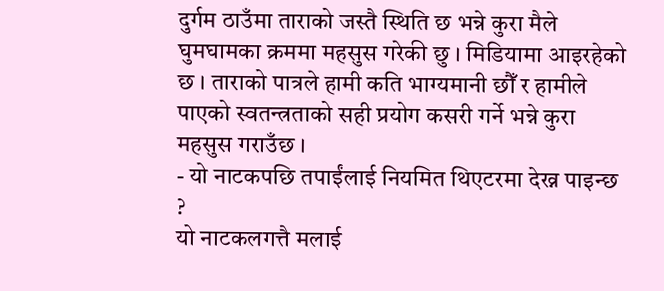दुर्गम ठाउँमा ताराको जस्तै स्थिति छ भन्ने कुरा मैले घुमघामका क्रममा महसुस गरेकी छु । मिडियामा आइरहेको छ । ताराको पात्रले हामी कति भाग्यमानी छौँ र हामीले पाएको स्वतन्त्रताको सही प्रयोग कसरी गर्ने भन्ने कुरा महसुस गराउँछ ।
- यो नाटकपछि तपाईंलाई नियमित थिएटरमा देख्न पाइन्छ ?
यो नाटकलगत्तै मलाई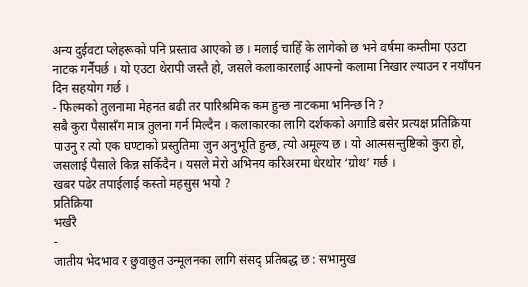अन्य दुईवटा प्लेहरूको पनि प्रस्ताव आएको छ । मलाई चाहिँ के लागेको छ भने वर्षमा कम्तीमा एउटा नाटक गर्नैपर्छ । यो एउटा थेरापी जस्तै हो, जसले कलाकारलाई आफ्नो कलामा निखार ल्याउन र नयाँपन दिन सहयोग गर्छ ।
- फिल्मको तुलनामा मेहनत बढी तर पारिश्रमिक कम हुन्छ नाटकमा भनिन्छ नि ?
सबै कुरा पैसासँग मात्र तुलना गर्न मिल्दैन । कलाकारका लागि दर्शकको अगाडि बसेर प्रत्यक्ष प्रतिक्रिया पाउनु र त्यो एक घण्टाको प्रस्तुतिमा जुन अनुभूति हुन्छ, त्यो अमूल्य छ । यो आत्मसन्तुष्टिको कुरा हो, जसलाई पैसाले किन्न सकिँदैन । यसले मेरो अभिनय करिअरमा धेरथोर ‘ग्रोथ’ गर्छ ।
खबर पढेर तपाईलाई कस्तो महसुस भयो ?
प्रतिक्रिया
भर्खरै
-
जातीय भेदभाव र छुवाछुत उन्मूलनका लागि संसद् प्रतिबद्ध छ : सभामुख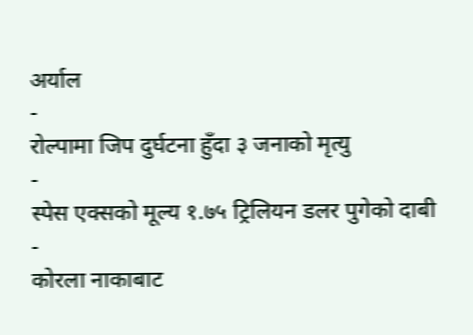अर्याल
-
रोल्पामा जिप दुर्घटना हुँदा ३ जनाको मृत्यु
-
स्पेस एक्सको मूल्य १.७५ ट्रिलियन डलर पुगेको दाबी
-
कोरला नाकाबाट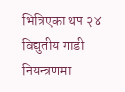भित्रिएका थप २४ विद्युतीय गाडी नियन्त्रणमा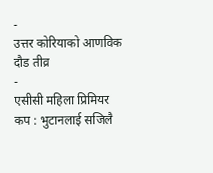-
उत्तर कोरियाको आणविक दौड तीव्र
-
एसीसी महिला प्रिमियर कप : भुटानलाई सजिलै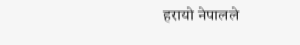हरायो नेपालले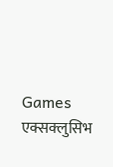Games
एक्सक्लुसिभ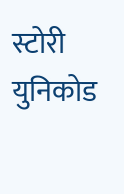स्टोरी
युनिकोड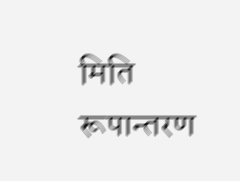मिति रूपान्तरण